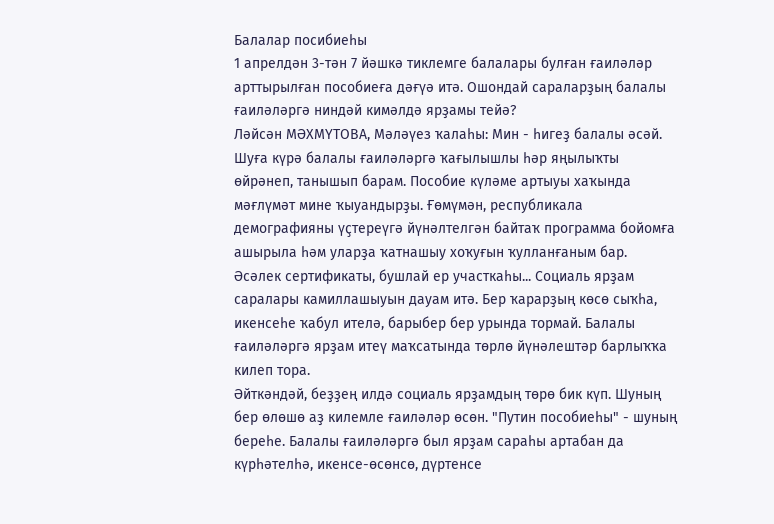Балалар посибиеһы
1 апрелдән 3-тән 7 йәшкә тиклемге балалары булған ғаиләләр арттырылған пособиеға дәғүә итә. Ошондай сараларҙың балалы ғаиләләргә ниндәй кимәлдә ярҙамы тейә?
Ләйсән МӘХМҮТОВА, Мәләүез ҡалаһы: Мин - һигеҙ балалы әсәй. Шуға күрә балалы ғаиләләргә ҡағылышлы һәр яңылыҡты өйрәнеп, танышып барам. Пособие күләме артыуы хаҡында мәғлүмәт мине ҡыуандырҙы. Ғөмүмән, республикала демографияны үҫтереүгә йүнәлтелгән байтаҡ программа бойомға ашырыла һәм уларҙа ҡатнашыу хоҡуғын ҡулланғаным бар. Әсәлек сертификаты, бушлай ер участкаһы... Социаль ярҙам саралары камиллашыуын дауам итә. Бер ҡарарҙың көсө сыҡһа, икенсеһе ҡабул ителә, барыбер бер урында тормай. Балалы ғаиләләргә ярҙам итеү маҡсатында төрлө йүнәлештәр барлыҡҡа килеп тора.
Әйткәндәй, беҙҙең илдә социаль ярҙамдың төрө бик күп. Шуның бер өлөшө аҙ килемле ғаиләләр өсөн. "Путин пособиеһы" - шуның береһе. Балалы ғаиләләргә был ярҙам сараһы артабан да күрһәтелһә, икенсе-өсөнсө, дүртенсе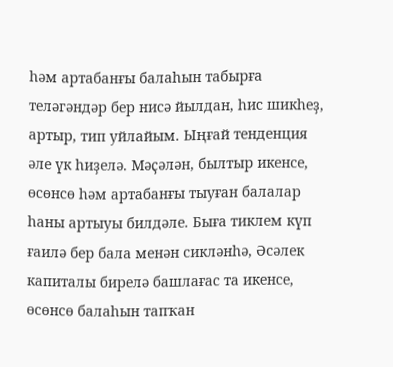һәм артабанғы балаһын табырға теләгәндәр бер нисә йылдан, һис шикһеҙ, артыр, тип уйлайым. Ыңғай тенденция әле үк һиҙелә. Мәҫәлән, былтыр икенсе, өсөнсө һәм артабанғы тыуған балалар һаны артыуы билдәле. Быға тиклем күп ғаилә бер бала менән сикләнһә, Әсәлек капиталы бирелә башлағас та икенсе, өсөнсө балаһын тапҡан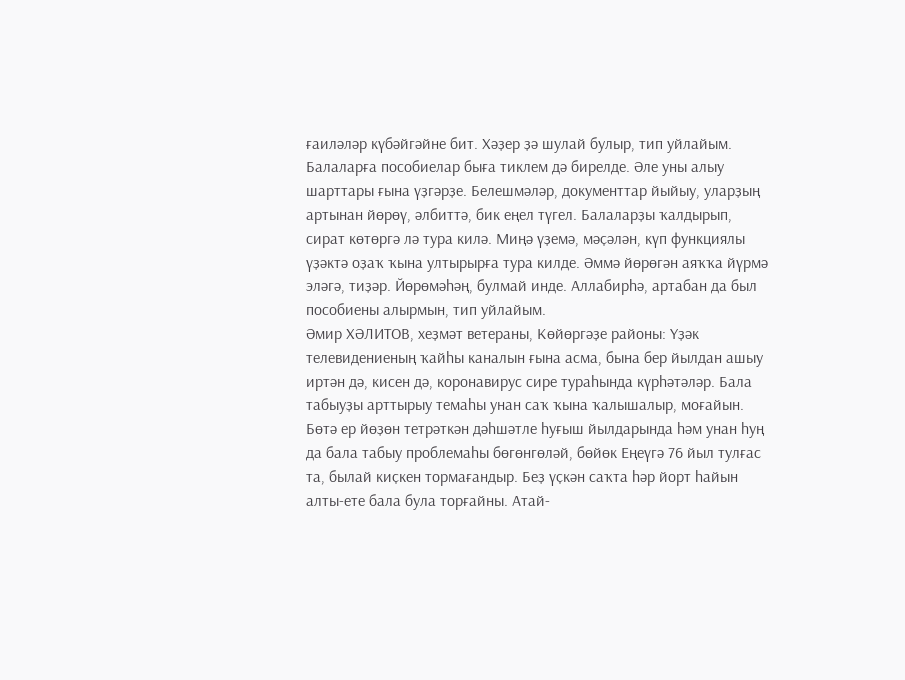ғаиләләр күбәйгәйне бит. Хәҙер ҙә шулай булыр, тип уйлайым.
Балаларға пособиелар быға тиклем дә бирелде. Әле уны алыу шарттары ғына үҙгәрҙе. Белешмәләр, документтар йыйыу, уларҙың артынан йөрөү, әлбиттә, бик еңел түгел. Балаларҙы ҡалдырып, сират көтөргә лә тура килә. Миңә үҙемә, мәҫәлән, күп функциялы үҙәктә оҙаҡ ҡына ултырырға тура килде. Әммә йөрөгән аяҡҡа йүрмә эләгә, тиҙәр. Йөрөмәһәң, булмай инде. Аллабирһә, артабан да был пособиены алырмын, тип уйлайым.
Әмир ХӘЛИТОВ, хеҙмәт ветераны, Көйөргәҙе районы: Үҙәк телевидениеның ҡайһы каналын ғына асма, бына бер йылдан ашыу иртән дә, кисен дә, коронавирус сире тураһында күрһәтәләр. Бала табыуҙы арттырыу темаһы унан саҡ ҡына ҡалышалыр, моғайын. Бөтә ер йөҙөн тетрәткән дәһшәтле һуғыш йылдарында һәм унан һуң да бала табыу проблемаһы бөгөнгөләй, бөйөк Еңеүгә 76 йыл тулғас та, былай киҫкен тормағандыр. Беҙ үҫкән саҡта һәр йорт һайын алты-ете бала була торғайны. Атай-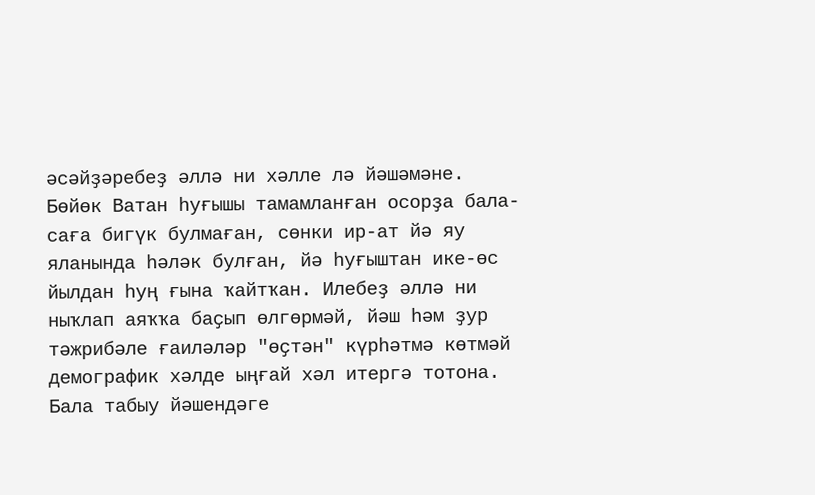әсәйҙәребеҙ әллә ни хәлле лә йәшәмәне.
Бөйөк Ватан һуғышы тамамланған осорҙа бала-саға бигүк булмаған, сөнки ир-ат йә яу яланында һәләк булған, йә һуғыштан ике-өс йылдан һуң ғына ҡайтҡан. Илебеҙ әллә ни ныҡлап аяҡҡа баҫып өлгөрмәй, йәш һәм ҙур тәжрибәле ғаиләләр "өҫтән" күрһәтмә көтмәй демографик хәлде ыңғай хәл итергә тотона. Бала табыу йәшендәге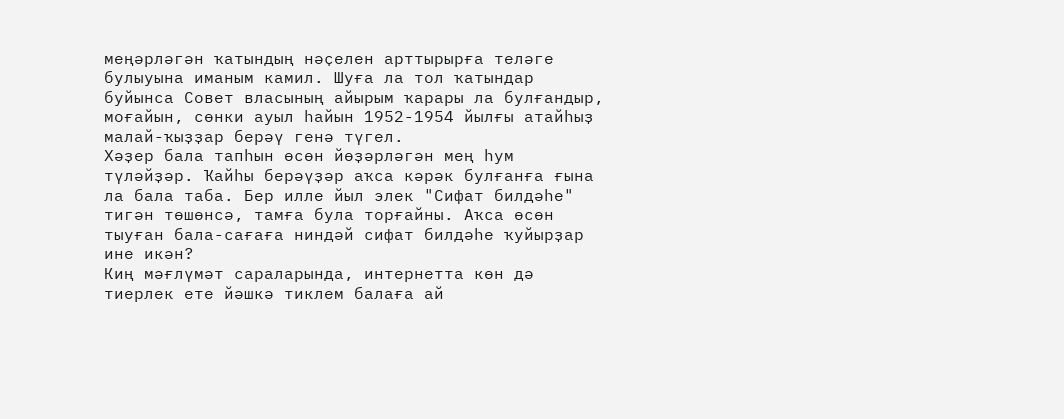меңәрләгән ҡатындың нәҫелен арттырырға теләге булыуына иманым камил. Шуға ла тол ҡатындар буйынса Совет власының айырым ҡарары ла булғандыр, моғайын, сөнки ауыл һайын 1952-1954 йылғы атайһыҙ малай-ҡыҙҙар берәү генә түгел.
Хәҙер бала тапһын өсөн йөҙәрләгән мең һум түләйҙәр. Ҡайһы берәүҙәр аҡса кәрәк булғанға ғына ла бала таба. Бер илле йыл элек "Сифат билдәһе" тигән төшөнсә, тамға була торғайны. Аҡса өсөн тыуған бала-сағаға ниндәй сифат билдәһе ҡуйырҙар ине икән?
Киң мәғлүмәт сараларында, интернетта көн дә тиерлек ете йәшкә тиклем балаға ай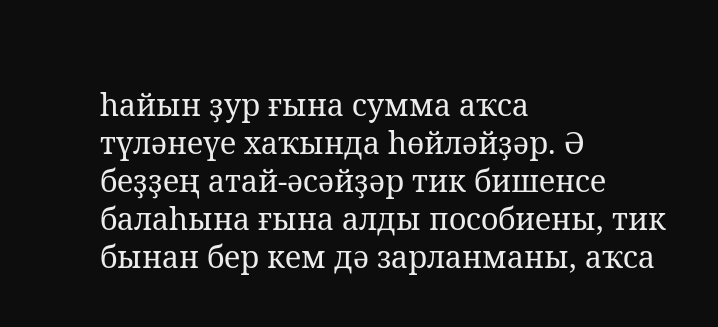һайын ҙур ғына сумма аҡса түләнеүе хаҡында һөйләйҙәр. Ә беҙҙең атай-әсәйҙәр тик бишенсе балаһына ғына алды пособиены, тик бынан бер кем дә зарланманы, аҡса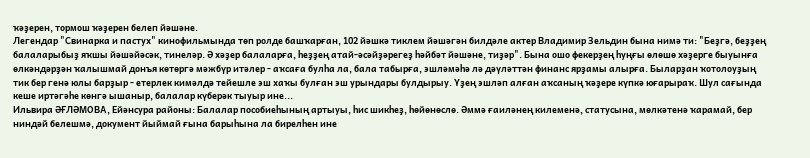ҡәҙерен, тормош ҡәҙерен белеп йәшәне.
Легендар "Свинарка и пастух" кинофильмында төп ролде башҡарған, 102 йәшкә тиклем йәшәгән билдәле актер Владимир Зельдин бына нимә ти: "Беҙгә, беҙҙең балаларыбыҙ яҡшы йәшәйәсәк, тинеләр. Ә хәҙер балаларға, һеҙҙең атай-әсәйҙәрегеҙ һәйбәт йәшәне, тиҙәр". Бына ошо фекерҙең һуңғы өлөшө хәҙерге быуынға өлкәндәрҙән ҡалышмай донъя көтөргә мәжбүр итәлер - аҡсаға булһа ла, бала табырға, эшләмәһә лә дәүләттән финанс ярҙамы алырға. Быларҙан ҡотолоуҙың тик бер генә юлы барҙыр - етерлек кимәлдә тейешле эш хаҡы булған эш урындары булдырыу. Үҙең эшләп алған аҡсаның ҡәҙере күпкә юғарыраҡ. Шул сағында кеше иртәгәһе көнгә ышаныр, балалар күберәк тыуыр ине...
Ильвира ӘҒЛӘМОВА, Ейәнсура районы: Балалар пособиеһының артыуы, һис шикһеҙ, һөйөнөслө. Әммә ғаиләнең килеменә, статусына, мөлкәтенә ҡарамай, бер ниндәй белешмә, документ йыймай ғына барыһына ла бирелһен ине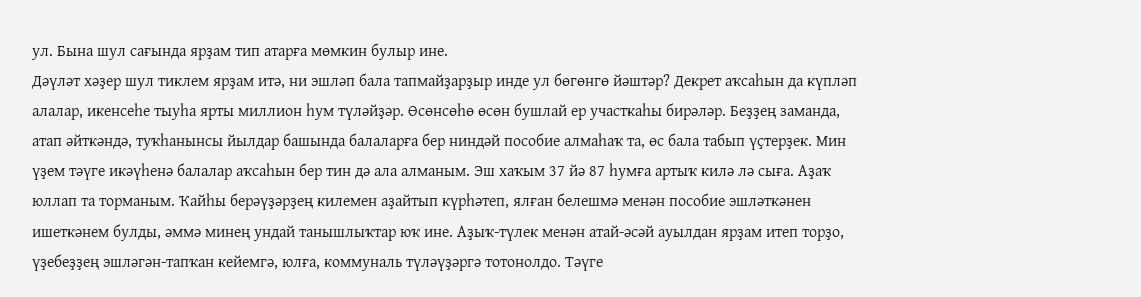ул. Бына шул сағында ярҙам тип атарға мөмкин булыр ине.
Дәүләт хәҙер шул тиклем ярҙам итә, ни эшләп бала тапмайҙарҙыр инде ул бөгөнгө йәштәр? Декрет аҡсаһын да күпләп алалар, икенсеһе тыуһа ярты миллион һум түләйҙәр. Өсөнсөһө өсөн бушлай ер участкаһы бирәләр. Беҙҙең заманда, атап әйткәндә, туҡһанынсы йылдар башында балаларға бер ниндәй пособие алмаһаҡ та, өс бала табып үҫтерҙек. Мин үҙем тәүге икәүһенә балалар аҡсаһын бер тин дә ала алманым. Эш хаҡым 37 йә 87 һумға артыҡ килә лә сыға. Аҙаҡ юллап та торманым. Ҡайһы берәүҙәрҙең килемен аҙайтып күрһәтеп, ялған белешмә менән пособие эшләткәнен ишеткәнем булды, әммә минең ундай танышлыҡтар юҡ ине. Аҙыҡ-түлек менән атай-әсәй ауылдан ярҙам итеп торҙо, үҙебеҙҙең эшләгән-тапҡан кейемгә, юлға, коммуналь түләүҙәргә тотонолдо. Тәүге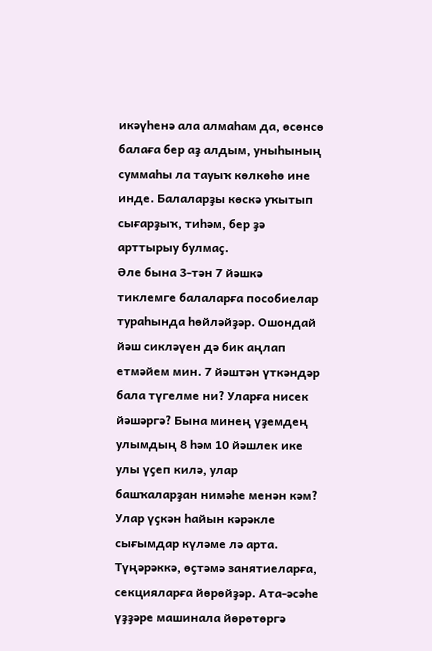икәүһенә ала алмаһам да, өсөнсө балаға бер аҙ алдым, уныһының суммаһы ла тауыҡ көлкөһө ине инде. Балаларҙы көскә уҡытып сығарҙыҡ, тиһәм, бер ҙә арттырыу булмаҫ.
Әле бына 3-тән 7 йәшкә тиклемге балаларға пособиелар тураһында һөйләйҙәр. Ошондай йәш сикләүен дә бик аңлап етмәйем мин. 7 йәштән үткәндәр бала түгелме ни? Уларға нисек йәшәргә? Бына минең үҙемдең улымдың 8 һәм 10 йәшлек ике улы үҫеп килә, улар башҡаларҙан нимәһе менән кәм? Улар үҫкән һайын кәрәкле сығымдар күләме лә арта. Түңәрәккә, өҫтәмә занятиеларға, секцияларға йөрөйҙәр. Ата-әсәһе үҙҙәре машинала йөрөтөргә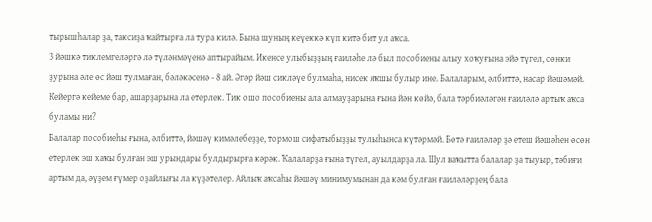тырышһалар ҙа, таксиҙа ҡайтырға ла тура килә. Бына шуның кеүеккә күп китә бит ул аҡса.
3 йәшкә тиклемгеләргә лә түләнмәүенә аптырайым. Икенсе улыбыҙҙың ғаиләһе лә был пособиены алыу хоҡуғына эйә түгел, сөнки ҙурына әле өс йәш тулмаған, бәләкәсенә - 8 ай. Әгәр йәш сикләүе булмаһа, нисек яҡшы булыр ине. Балаларым, әлбиттә, насар йәшәмәй. Кейергә кейеме бар, ашарҙарына ла етерлек. Тик ошо пособиены ала алмауҙарына ғына йән көйә, бала тәрбиәләгән ғаиләлә артыҡ аҡса буламы ни?
Балалар пособиеһы ғына, әлбиттә, йәшәү кимәлебеҙҙе, тормош сифатыбыҙҙы тулыһынса күтәрмәй. Бөтә ғаиләләр ҙә етеш йәшәһен өсөн етерлек эш хаҡы булған эш урындары булдырырға кәрәк. Ҡалаларҙа ғына түгел, ауылдарҙа ла. Шул ваҡытта балалар ҙа тыуыр, тәбиғи артым да, әүҙем ғүмер оҙайлығы ла күҙәтелер. Айлыҡ аҡсаһы йәшәү минимумынан да кәм булған ғаиләләрҙең бала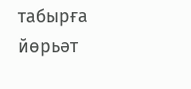табырға йөрьәт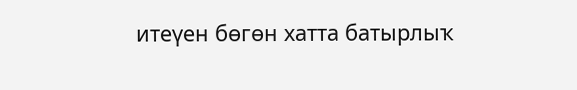итеүен бөгөн хатта батырлыҡ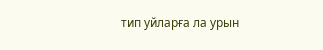тип уйларға ла урын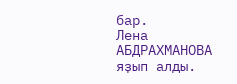бар.
Лена АБДРАХМАНОВА яҙып алды.